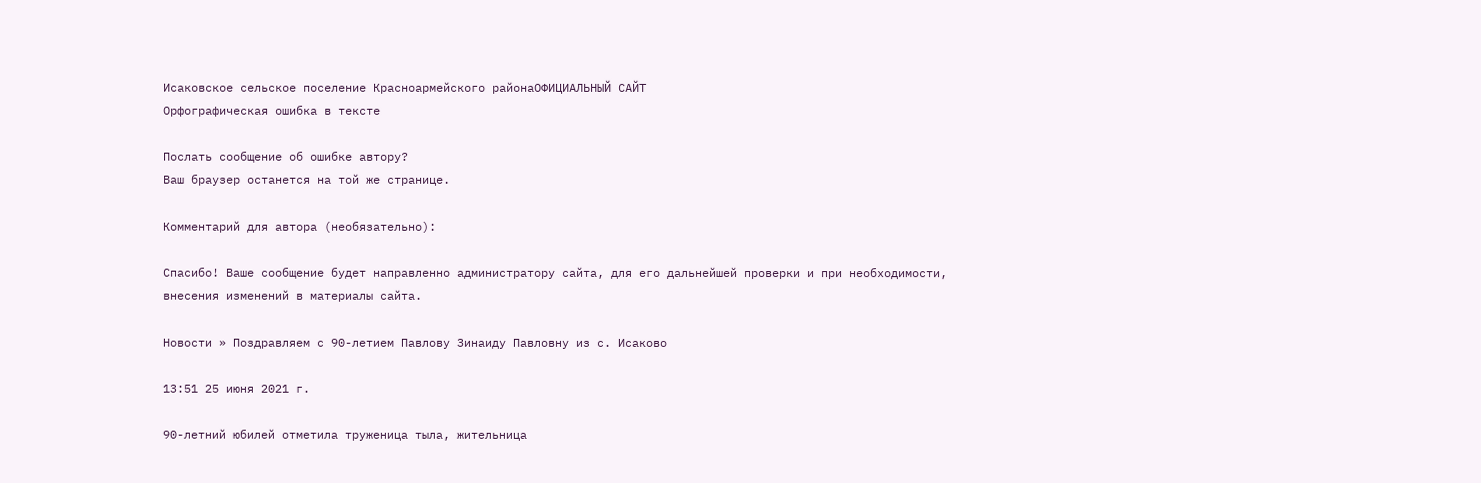Исаковское сельское поселение Красноармейского районаОФИЦИАЛЬНЫЙ САЙТ
Орфографическая ошибка в тексте

Послать сообщение об ошибке автору?
Ваш браузер останется на той же странице.

Комментарий для автора (необязательно):

Спасибо! Ваше сообщение будет направленно администратору сайта, для его дальнейшей проверки и при необходимости, внесения изменений в материалы сайта.

Новости » Поздравляем с 90-летием Павлову Зинаиду Павловну из с. Исаково

13:51 25 июня 2021 г.

90-летний юбилей отметила труженица тыла, жительница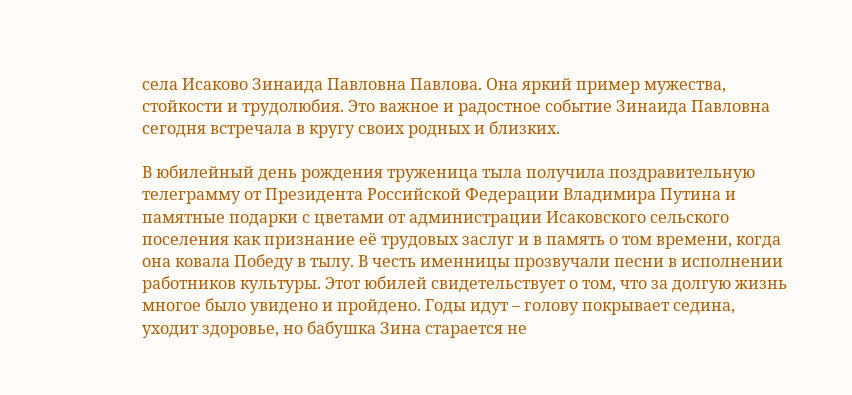села Исаково Зинаида Павловна Павлова. Она яркий пример мужества, стойкости и трудолюбия. Это важное и радостное событие Зинаида Павловна сегодня встречала в кругу своих родных и близких.

В юбилейный день рождения труженица тыла получила поздравительную телеграмму от Президента Российской Федерации Владимира Путина и памятные подарки с цветами от администрации Исаковского сельского поселения как признание её трудовых заслуг и в память о том времени, когда она ковала Победу в тылу. В честь именницы прозвучали песни в исполнении работников культуры. Этот юбилей свидетельствует о том, что за долгую жизнь многое было увидено и пройдено. Годы идут – голову покрывает седина, уходит здоровье, но бабушка Зина старается не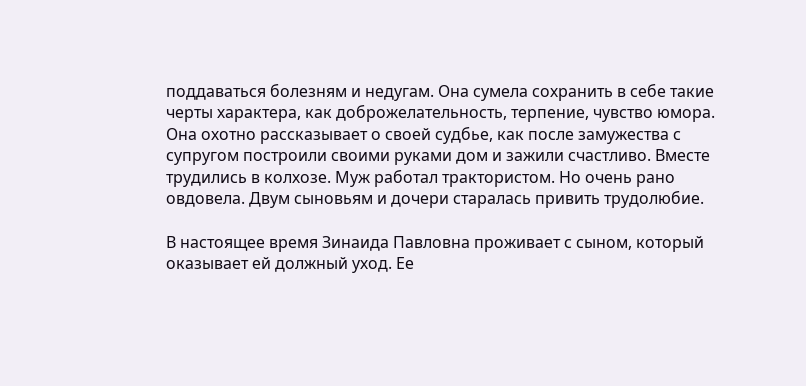поддаваться болезням и недугам. Она сумела сохранить в себе такие черты характера, как доброжелательность, терпение, чувство юмора.
Она охотно рассказывает о своей судбье, как после замужества с супругом построили своими руками дом и зажили счастливо. Вместе трудились в колхозе. Муж работал трактористом. Но очень рано овдовела. Двум сыновьям и дочери старалась привить трудолюбие.

В настоящее время Зинаида Павловна проживает с сыном, который оказывает ей должный уход. Ее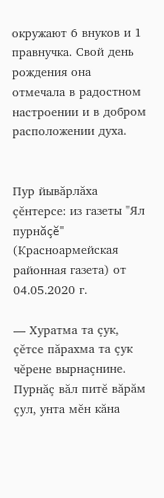окружают 6 внуков и 1 правнучка. Свой день рождения она отмечала в радостном настроении и в добром расположении духа.


Пур йывăрлăха çĕнтерсе: из газеты "Ял пурнăçĕ" (Красноармейская районная газета) от 04.05.2020 г.

— Хуратма та çук, çĕтсе пăрахма та çук чĕрене вырнаçнине. Пурнăç вăл питĕ вăрăм çул, унта мĕн кăна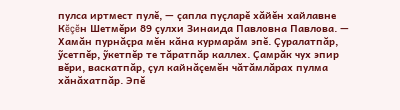пулса иртмест пулĕ, — çапла пуçларĕ хăйĕн хайлавне Кĕçĕн Шетмĕри 89 çулхи Зинаида Павловна Павлова. — Хамăн пурнăçра мĕн кăна курмарăм эпĕ. Çуралатпăр, ỹсетпĕр, ỹкетпĕр те тăратпăр каллех. Çамрăк чух эпир вĕри, васкатпăр, çул кайнăçемĕн чăтăмлăрах пулма хăнăхатпăр. Эпĕ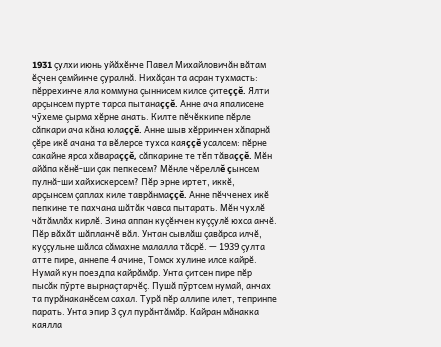1931 çулхи июнь уйăхĕнче Павел Михайловичăн вăтам ĕçчен çемйинче çуралнă. Нихăçан та асран тухмасть: пĕррехинче яла коммуна çыннисем килсе çитеççĕ. Ялти арçынсем пурте тарса пытанаççĕ. Анне ача япалисене чỹхеме çырма хĕрне анать. Килте пĕчĕккипе пĕрле сăпкари ача кăна юлаççĕ. Анне шыв хĕрринчен хăпарнă çĕре икĕ ачана та вĕлерсе тухса каяççĕ усалсем: пĕрне сакайне ярса хăвараççĕ, сăпкарине те тĕп тăваççĕ. Мĕн айăпа кĕнĕ-ши çак пепкесем? Мĕнле чĕреллĕ çынсем пулнă-ши хайхискерсем? Пĕр эрне иртет, иккĕ, арçынсем çаплах киле таврăнмаççĕ. Анне пĕчченех икĕ пепкине те пахчана шăтăк чавса пытарать. Мĕн чухлĕ чăтăмлăх кирлĕ. Зина аппан куçĕнчен куççулĕ юхса анчĕ. Пĕр вăхăт шăпланчĕ вăл. Унтан сывлăш çавăрса илчĕ, куççульне шăлса сăмахне малалла тăсрĕ. — 1939 çулта атте пире, аннепе 4 ачине, Томск хулине илсе кайрĕ. Нумай кун поездпа кайрăмăр. Унта çитсен пире пĕр пысăк пỹрте вырнаçтарчĕç. Пушă пỹртсем нумай, анчах та пурăнаканĕсем сахал. Турă пĕр аллипе илет, тепринпе парать. Унта эпир 3 çул пурăнтăмăр. Кайран мăнакка каялла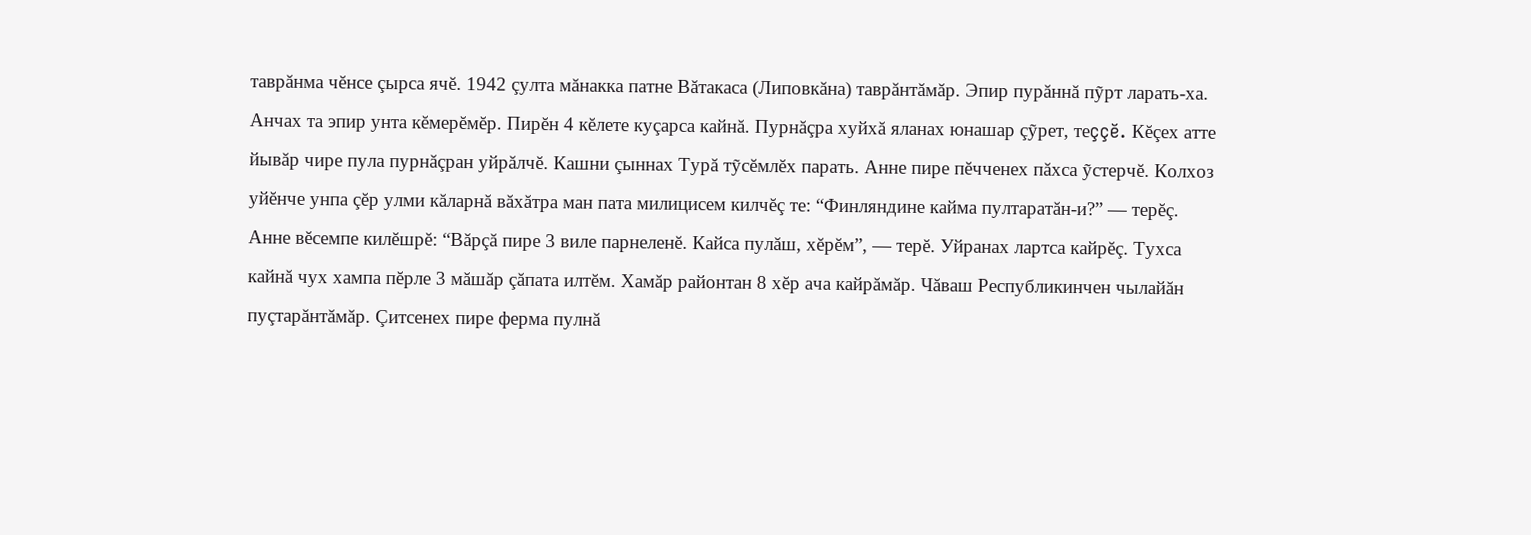таврăнма чĕнсе çырса ячĕ. 1942 çулта мăнакка патне Вăтакаса (Липовкăна) таврăнтăмăр. Эпир пурăннă пỹрт ларать-ха. Анчах та эпир унта кĕмерĕмĕр. Пирĕн 4 кĕлете куçарса кайнă. Пурнăçра хуйхă яланах юнашар çỹрет, теççĕ. Кĕçех атте йывăр чире пула пурнăçран уйрăлчĕ. Кашни çыннах Турă тỹсĕмлĕх парать. Анне пире пĕчченех пăхса ỹстерчĕ. Колхоз уйĕнче унпа çĕр улми кăларнă вăхăтра ман пата милицисем килчĕç те: “Финляндине кайма пултаратăн-и?” — терĕç. Анне вĕсемпе килĕшрĕ: “Вăрçă пире 3 виле парнеленĕ. Кайса пулăш, хĕрĕм”, — терĕ. Уйранах лартса кайрĕç. Тухса кайнă чух хампа пĕрле 3 мăшăр çăпата илтĕм. Хамăр районтан 8 хĕр ача кайрăмăр. Чăваш Республикинчен чылайăн пуçтарăнтăмăр. Çитсенех пире ферма пулнă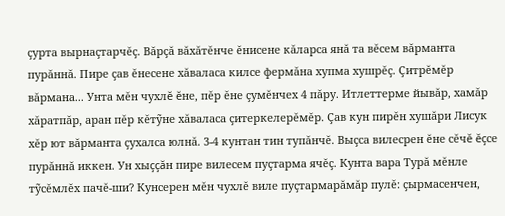çурта вырнаçтарчĕç. Вăрçă вăхăтĕнче ĕнисене кăларса янă та вĕсем вăрманта пурăннă. Пире çав ĕнесене хăваласа килсе фермăна хупма хушрĕç. Çитрĕмĕр вăрмана... Унта мĕн чухлĕ ĕне, пĕр ĕне çумĕнчех 4 пăру. Итлеттерме йывăр, хамăр хăратпăр, аран пĕр кĕтỹне хăваласа çитеркелерĕмĕр. Çав кун пирĕн хушăри Лисук хĕр ют вăрманта çухалса юлнă. 3-4 кунтан тин тупăнчĕ. Выçса вилесрен ĕне сĕчĕ ĕçсе пурăннă иккен. Ун хыççăн пире вилесем пуçтарма ячĕç. Кунта вара Турă мĕнле тỹсĕмлĕх пачĕ-ши? Кунсерен мĕн чухлĕ виле пуçтармарăмăр пулĕ: çырмасенчен,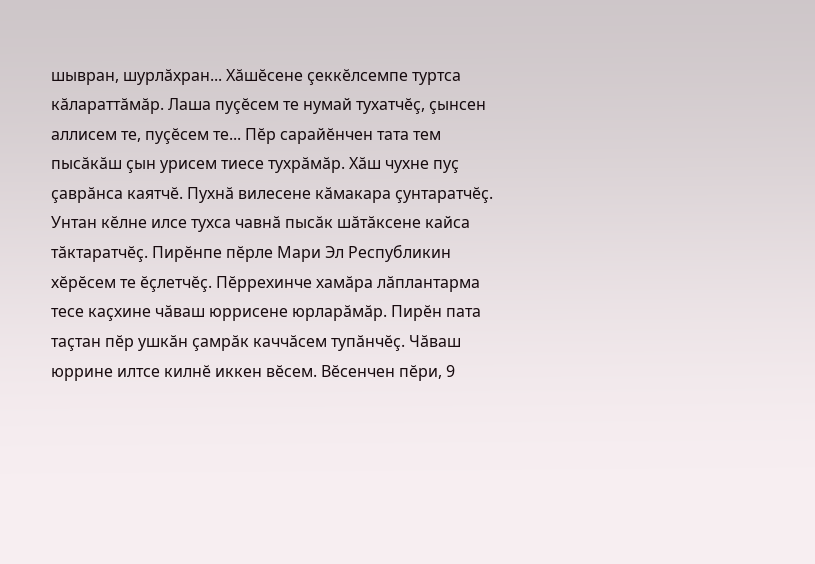шывран, шурлăхран... Хăшĕсене çеккĕлсемпе туртса кăлараттăмăр. Лаша пуçĕсем те нумай тухатчĕç, çынсен аллисем те, пуçĕсем те... Пĕр сарайĕнчен тата тем пысăкăш çын урисем тиесе тухрăмăр. Хăш чухне пуç çаврăнса каятчĕ. Пухнă вилесене кăмакара çунтаратчĕç. Унтан кĕлне илсе тухса чавнă пысăк шăтăксене кайса тăктаратчĕç. Пирĕнпе пĕрле Мари Эл Республикин хĕрĕсем те ĕçлетчĕç. Пĕррехинче хамăра лăплантарма тесе каçхине чăваш юррисене юрларăмăр. Пирĕн пата таçтан пĕр ушкăн çамрăк каччăсем тупăнчĕç. Чăваш юррине илтсе килнĕ иккен вĕсем. Вĕсенчен пĕри, 9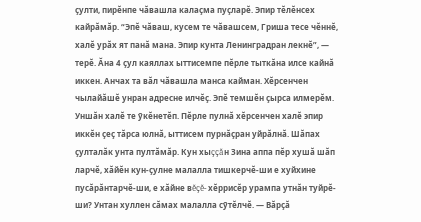çулти, пирĕнпе чăвашла калаçма пуçларĕ. Эпир тĕлĕнсех кайрăмăр. “Эпĕ чăваш, кусем те чăвашсем, Гриша тесе чĕннĕ, халĕ урăх ят панă мана. Эпир кунта Ленинградран лекнĕ”, — терĕ. Ăна 4 çул каяллах ыттисемпе пĕрле тыткăна илсе кайнă иккен. Анчах та вăл чăвашла манса кайман. Хĕрсенчен чылайăшĕ унран адресне илчĕç. Эпĕ темшĕн çырса илмерĕм. Уншăн халĕ те ỹкĕнетĕп. Пĕрле пулнă хĕрсенчен халĕ эпир иккĕн çеç тăрса юлнă, ыттисем пурнăçран уйрăлнă. Шăпах çулталăк унта пултăмăр. Кун хыççăн Зина аппа пĕр хушă шăп ларчĕ, хăйĕн кун-çулне малалла тишкерчĕ-ши е хуйхине пусăрăнтарчĕ-ши, е хăйне вĕçĕ- хĕррисĕр урампа утнăн туйрĕ-ши? Унтан хуллен сăмах малалла сỹтĕлчĕ. — Вăрçă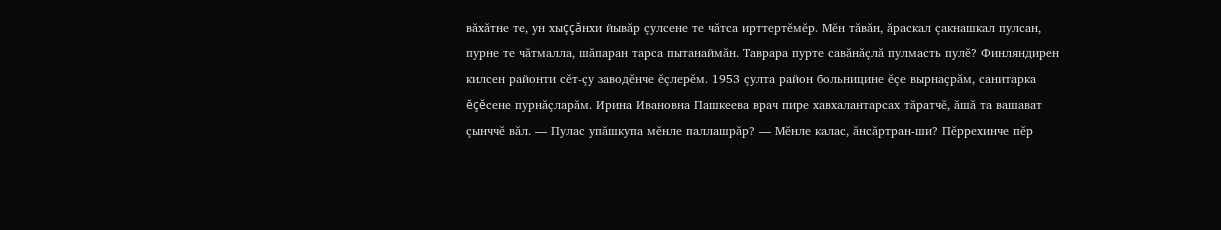вăхăтне те, ун хыççăнхи йывăр çулсене те чăтса ирттертĕмĕр. Мĕн тăвăн, ăраскал çакнашкал пулсан, пурне те чăтмалла, шăпаран тарса пытанаймăн. Таврара пурте савăнăçлă пулмасть пулĕ? Финляндирен килсен районти сĕт-çу заводĕнче ĕçлерĕм. 1953 çулта район больницине ĕçе вырнаçрăм, санитарка ĕçĕсене пурнăçларăм. Ирина Ивановна Пашкеева врач пире хавхалантарсах тăратчĕ, ăшă та вашават çынччĕ вăл. — Пулас упăшкупа мĕнле паллашрăр? — Мĕнле калас, ăнсăртран-ши? Пĕррехинче пĕр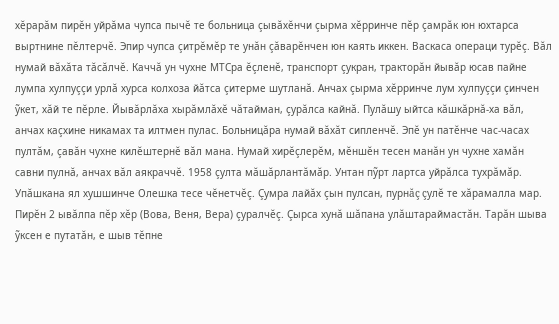хĕрарăм пирĕн уйрăма чупса пычĕ те больница çывăхĕнчи çырма хĕрринче пĕр çамрăк юн юхтарса выртнине пĕлтерчĕ. Эпир чупса çитрĕмĕр те унăн çăварĕнчен юн каять иккен. Васкаса операци турĕç. Вăл нумай вăхăта тăсăлчĕ. Каччă ун чухне МТСра ĕçленĕ, транспорт çукран, тракторăн йывăр юсав пайне лумпа хулпуççи урлă хурса колхоза йăтса çитерме шутланă. Анчах çырма хĕрринче лум хулпуççи çинчен ỹкет, хăй те пĕрле. Йывăрлăха хырăмлăхĕ чăтайман, çурăлса кайнă. Пулăшу ыйтса кăшкăрнă-ха вăл, анчах каçхине никамах та илтмен пулас. Больницăра нумай вăхăт сипленчĕ. Эпĕ ун патĕнче час-часах пултăм, çавăн чухне килĕштернĕ вăл мана. Нумай хирĕçлерĕм, мĕншĕн тесен манăн ун чухне хамăн савни пулнă, анчах вăл аякраччĕ. 1958 çулта мăшăрлантăмăр. Унтан пỹрт лартса уйрăлса тухрăмăр. Упăшкана ял хушшинче Олешка тесе чĕнетчĕç. Çумра лайăх çын пулсан, пурнăç çулĕ те хăрамалла мар. Пирĕн 2 ывăлпа пĕр хĕр (Вова, Веня, Вера) çуралчĕç. Çырса хунă шăпана улăштараймастăн. Тарăн шыва ỹксен е путатăн, е шыв тĕпне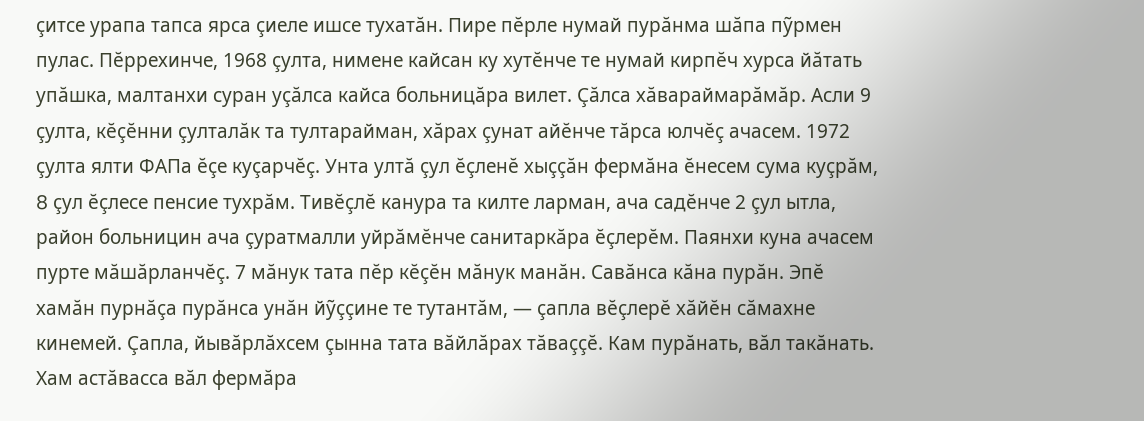çитсе урапа тапса ярса çиеле ишсе тухатăн. Пире пĕрле нумай пурăнма шăпа пỹрмен пулас. Пĕррехинче, 1968 çулта, нимене кайсан ку хутĕнче те нумай кирпĕч хурса йăтать упăшка, малтанхи суран уçăлса кайса больницăра вилет. Çăлса хăвараймарăмăр. Асли 9 çулта, кĕçĕнни çулталăк та тултарайман, хăрах çунат айĕнче тăрса юлчĕç ачасем. 1972 çулта ялти ФАПа ĕçе куçарчĕç. Унта ултă çул ĕçленĕ хыççăн фермăна ĕнесем сума куçрăм, 8 çул ĕçлесе пенсие тухрăм. Тивĕçлĕ канура та килте ларман, ача садĕнче 2 çул ытла, район больницин ача çуратмалли уйрăмĕнче санитаркăра ĕçлерĕм. Паянхи куна ачасем пурте мăшăрланчĕç. 7 мăнук тата пĕр кĕçĕн мăнук манăн. Савăнса кăна пурăн. Эпĕ хамăн пурнăçа пурăнса унăн йỹççине те тутантăм, — çапла вĕçлерĕ хăйĕн сăмахне кинемей. Çапла, йывăрлăхсем çынна тата вăйлăрах тăваççĕ. Кам пурăнать, вăл такăнать. Хам астăвасса вăл фермăра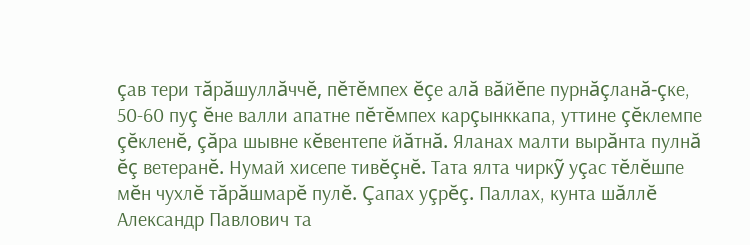çав тери тăрăшуллăччĕ, пĕтĕмпех ĕçе алă вăйĕпе пурнăçланă-çке, 50-60 пуç ĕне валли апатне пĕтĕмпех карçынккапа, уттине çĕклемпе çĕкленĕ, çăра шывне кĕвентепе йăтнă. Яланах малти вырăнта пулнă ĕç ветеранĕ. Нумай хисепе тивĕçнĕ. Тата ялта чиркỹ уçас тĕлĕшпе мĕн чухлĕ тăрăшмарĕ пулĕ. Çапах уçрĕç. Паллах, кунта шăллĕ Александр Павлович та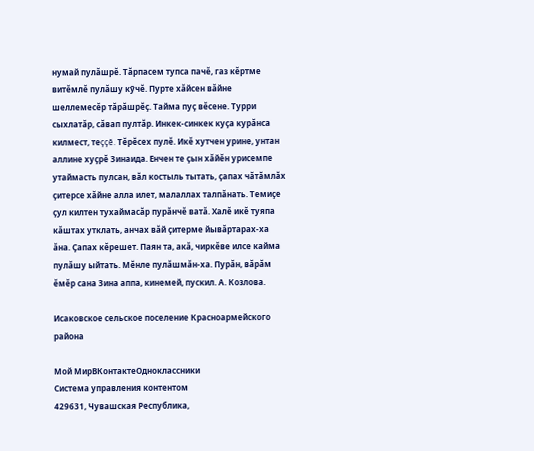нумай пулăшрĕ. Тăрпасем тупса пачĕ, газ кĕртме витĕмлĕ пулăшу кỹчĕ. Пурте хăйсен вăйне шеллемесĕр тăрăшрĕç. Тайма пуç вĕсене. Турри сыхлатăр, сăвап пултăр. Инкек-синкек куçа курăнса килмест, теççĕ. Тĕрĕсех пулĕ. Икĕ хутчен урине, унтан аллине хуçрĕ Зинаида. Енчен те çын хăйĕн урисемпе утаймасть пулсан, вăл костыль тытать, çапах чăтăмлăх çитерсе хăйне алла илет, малаллах талпăнать. Темиçе çул килтен тухаймасăр пурăнчĕ ватă. Халĕ икĕ туяпа кăштах утклать, анчах вăй çитерме йывăртарах-ха ăна. Çапах кĕрешет. Паян та, акă, чиркĕве илсе кайма пулăшу ыйтать. Мĕнле пулăшмăн-ха. Пурăн, вăрăм ĕмĕр сана Зина аппа, кинемей, пускил. А. Козлова.

Исаковское сельское поселение Красноармейского района

Мой МирВКонтактеОдноклассники
Система управления контентом
429631, Чувашская Республика,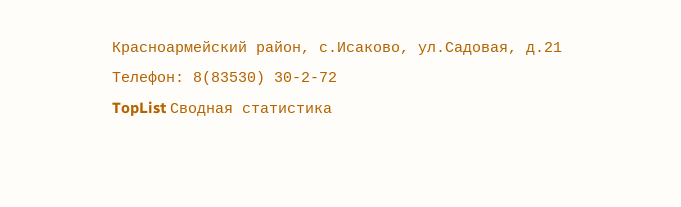Красноармейский район, с.Исаково, ул.Садовая, д.21
Телефон: 8(83530) 30-2-72
TopList Сводная статистика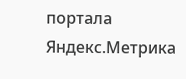портала Яндекс.Метрика